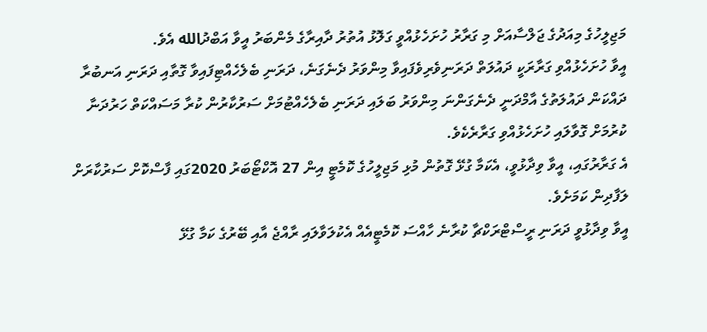މަޖިލީހުގެ މިއަދުގެ ޖަލްސާއަށް މި ގަރާރު ހުށަހެޅުއްވީ ގަލޮޅު އުތުރު ދާއިރާގެ މެންބަރު އީވާ އަބްދުالله އެވެ.
އީވާ ހުށަހެޅުއްވި ގަރާރަކީ ދައުލަތް ދަރަނިވެރިވެފައިވާ މިންވަރު ދެނެގަނެ، ދަރަނި ބެލެހެއްޓިފައިވާ ގޮތާއި ދަރަނި އަނބުރާ ދައްކަން ދައުލަތުގެ އާމްދަނީ ދެނެގަންނަ މިންވަރު ބަލައި ދަރަނި ބެލެހެއްޓުމަށް ސަރުކާރުން ކުރާ މަސައްކަތް ހަރުދަނާ ކުރުމަށް ގޮވާލައި ހުށަހެޅުއްވި ގަރާރެކެވެ.
އެ ގަރާރުގައި، އީވާ ވިދާޅުވީ، އެކަމާ ގުޅޭ ގޮތުން މުޅި މަޖިލީހުގެ ކޮމެޓީ އިން 27 އޮކްޓޯބަރު 2020ގައި ފާސްކޮށް ސަރުކާރަށް ލަފާދިން ކަމަށެވެ.
އީވާ ވިދާޅުވީ ދަރަނި ރީސްޓްރަކްޗާ ކުރާނެ ހާއްސަ ކޮމެޓީއެއް އެކުލަވާލައި ރާއްޖެ އާއި ބޭރުގެ ކަމާ ގުޅޭ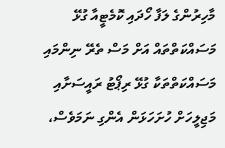މާހިރުންގެ ލަފާ ހޯދައި ކޮމެޓީއާ ގުޅޭ މަސައްކަތްތައް އަށް މަސް ތެރޭ ނިންމައި މަސައްކަތްތަކާ ގުޅޭ ރިޕޯޓު ރައީސަށާއި މަޖިލީހަށް ހުށަހަޅަން އެންގި ނަމަވެސް،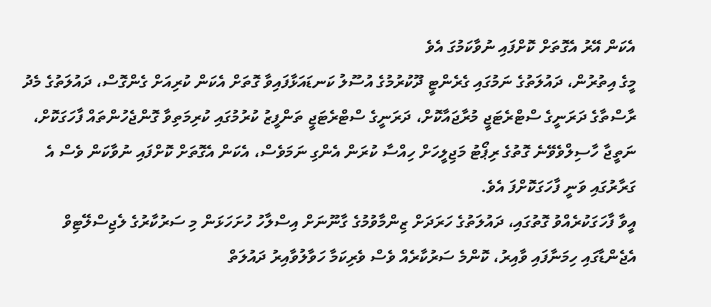އެކަން އޭރު އެގޮތަށް ކޮށްފައި ނުވާކަމުގަ އެވެ
މީގެ އިތުރުން، ދައުލަތުގެ ނަމުގައި ގެރެންޓީ ދޫކުރުމުގެ އުސޫލު ކަނޑައަޅާފައިވާ ގޮތަށް އެކަން ކުރިއަށް ގެންގޮސް، ދައުލަތުގެ މެދު ރާސްތާގެ ދަރަނީގެ ސްޓްރެޓަޖީ މުރާޖައާކޮށް، ދަރަނީގެ ސްޓްރެޓަޖީ ތަންފީޒު ކުރުމުގައި ކުރިމަތިވާ ގޮންޖެހުންތައް ފާހަގަކޮށް، ނަތީޖާ ހާސިލްވެވޭނެ ގޮތުގެ ރިޕޯޓު މަޖިލީހަށް ހިއްސާ ކުރަން އެންގި ނަމަވެސް، އެކަން އެގޮތަށް ކޮށްފައި ނުވާކަން ވެސް އެ ގަރާރުގައި ވަނީ ފާހަގަކޮށްފަ އެވެ.
އީވާ ފާހަގަކުރެއްވު ގޮތުގައި، ދައުލަތުގެ ހަރަދަށް ޒިންމާވުމުގެ ގާނޫނަށް އިސްލާހު ހުށަހަޅަން މި ސަރުކާރުގެ ލެޖިސްލޭޓިވް އެޖެންޑާގައި ހިމަނާފައި ވާއިރު، ކޮންމެ ސަރުކާރެއް ވެސް ވެރިކަމާ ހަވާލުވާއިރު ދައުލަތް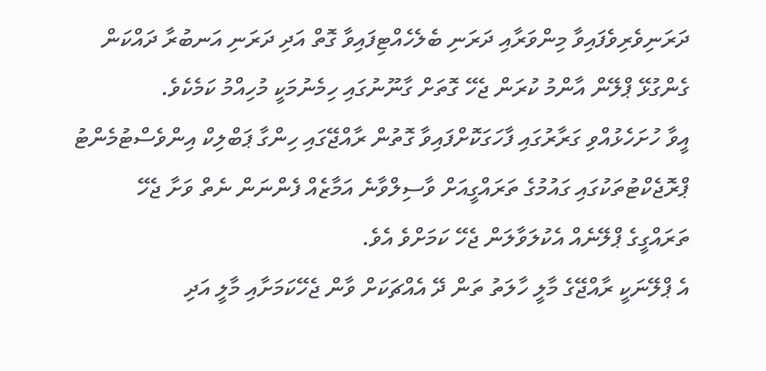ދަރަނިވެރިވެފައިވާ މިންވަރާއި ދަރަނި ބެލެހެއްޓިފައިވާ ގޮތް އަދި ދަރަނި އަނބުރާ ދައްކަން ގެންގުޅޭ ޕްލޭން އާންމު ކުރަން ޖެހޭ ގޮތަށް ގާނޫނުގައި ހިމެނުމަކީ މުހިއްމު ކަމެކެވެ.
އީވާ ހުށަހެޅުއްވި ގަރާރުގައި ފާހަގަކޮށްފައިވާ ގޮތުން ރާއްޖޭގައި ހިންގާ ޕަބްލިކް އިންވެސްޓުމެންޓު ޕްރޮޖެކްޓުތަކުގައި ގައުމުގެ ތަރައްގީއަށް ވާސިލްވާނެ އަމާޒެއް ފެންނަން ނެތް ވަށާ ޖެހޭ ތަރައްގީގެ ޕްލޭނެއް އެކުލަވާލަން ޖެހޭ ކަމަށްވެ އެވެ.
އެ ޕްލޭނަކީ ރާއްޖޭގެ މާލީ ހާލަތު ތަން ދޭ އެއްޗަކަށް ވާން ޖެހޭކަމަށާއި މާލީ އަދި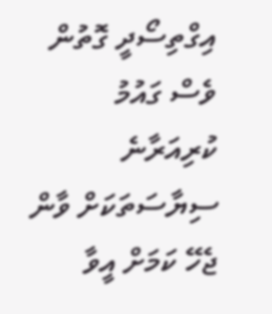އިގްތިސޯދީ ގޮތުން ވެސް ގައުމު ކުރިއަރާނެ ސިޔާސަތަކަށް ވާން ޖެހޭ ކަމަށް އީވާ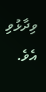ވިދާޅުވި އެވެ.